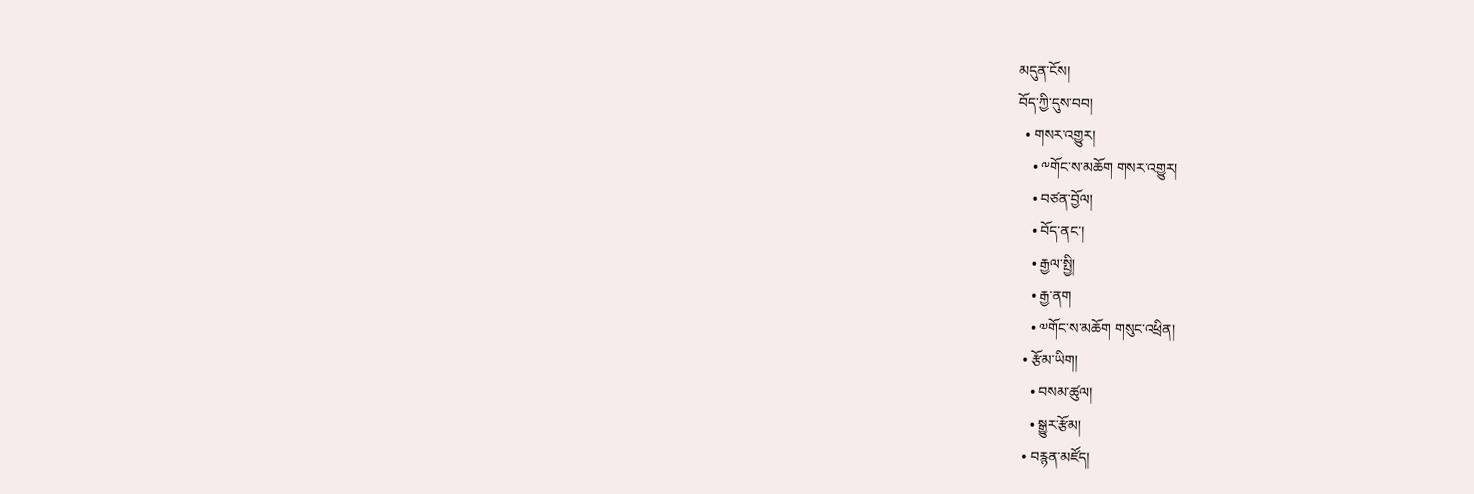མདུན་ངོས།
བོད་ཀྱི་དུས་བབ།
  • གསར་འགྱུར།
    • ༸གོང་ས་མཆོག གསར་འགྱུར།
    • བཙན་བྱོལ།
    • བོད་ནང་།
    • རྒྱལ་སྤྱི།
    • རྒྱ་ནག
    • ༧གོང་ས་མཆོག གསུང་འཕྲིན།
  • རྩོམ་ཡིག།
    • བསམ་ཚུལ།
    • སྒྱུར་རྩོམ།
  • བརྙན་མཛོད།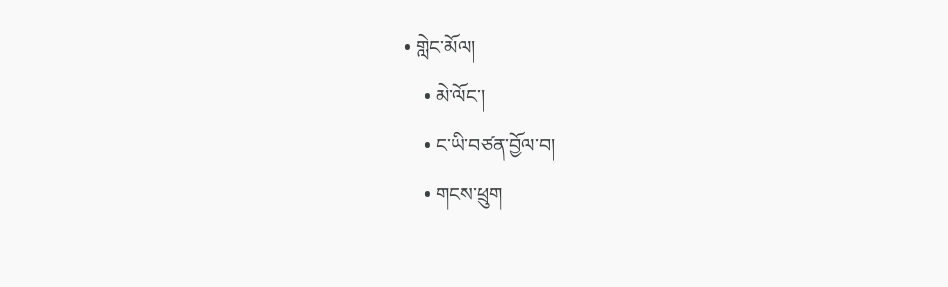• གླེང་མོལ།
    • མེ་ལོང་།
    • ང་ཡི་བཙན་བྱོལ་བ།
    • གངས་ཕྲུག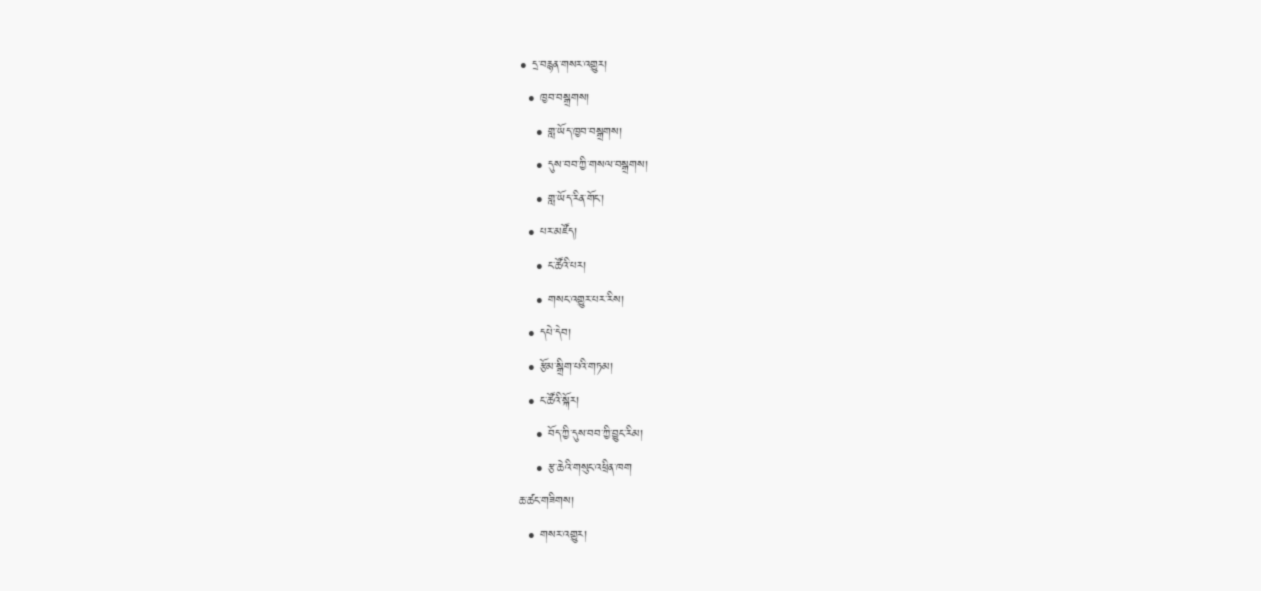• དྲ་བརྙན་གསར་འགྱུར།
  • ཁྱབ་བསྒྲགས།
    • གླ་ཡོད་ཁྱབ་བསྒྲགས།
    • དུས་བབ་ཀྱི་གསལ་བསྒྲགས།
    • གླ་ཡོད་རིན་གོང་།
  • པར་མཛོད།
    • ང་ཚོའི་པར།
    • གསང་འགྱུར་པར་རིས།
  • དཔེ་དེབ།
  • རྩོམ་སྒྲིག་པའི་གཏམ།
  • ང་ཚོའི་སྐོར།
    • བོད་ཀྱི་དུས་བབ་ཀྱི་བྱུང་རིམ།
    • རྩ་ཆེའི་གསུང་འཕྲིན་ཁག
ཆ་ཚང་གཟིགས།
  • གསར་འགྱུར།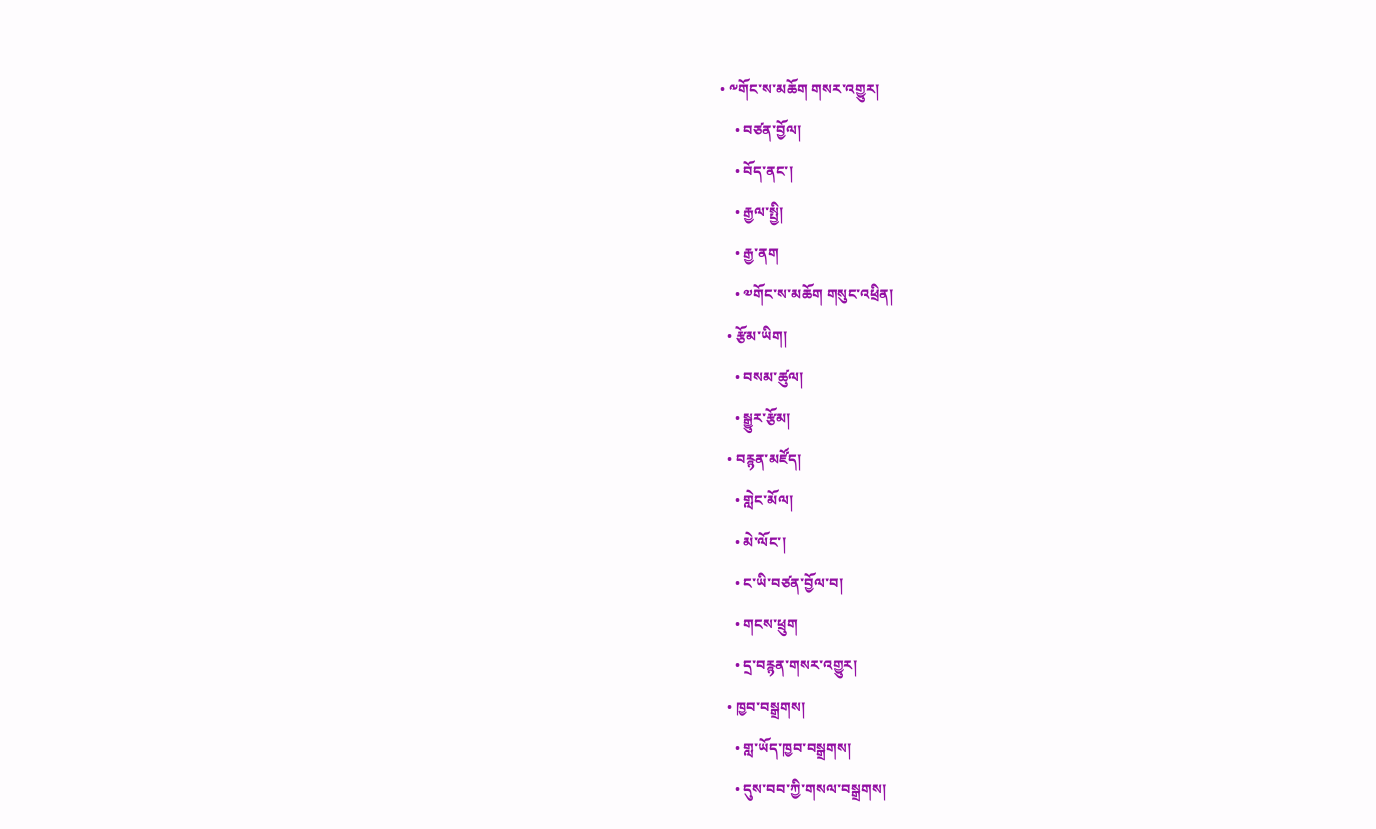• ༸གོང་ས་མཆོག གསར་འགྱུར།
    • བཙན་བྱོལ།
    • བོད་ནང་།
    • རྒྱལ་སྤྱི།
    • རྒྱ་ནག
    • ༧གོང་ས་མཆོག གསུང་འཕྲིན།
  • རྩོམ་ཡིག།
    • བསམ་ཚུལ།
    • སྒྱུར་རྩོམ།
  • བརྙན་མཛོད།
    • གླེང་མོལ།
    • མེ་ལོང་།
    • ང་ཡི་བཙན་བྱོལ་བ།
    • གངས་ཕྲུག
    • དྲ་བརྙན་གསར་འགྱུར།
  • ཁྱབ་བསྒྲགས།
    • གླ་ཡོད་ཁྱབ་བསྒྲགས།
    • དུས་བབ་ཀྱི་གསལ་བསྒྲགས།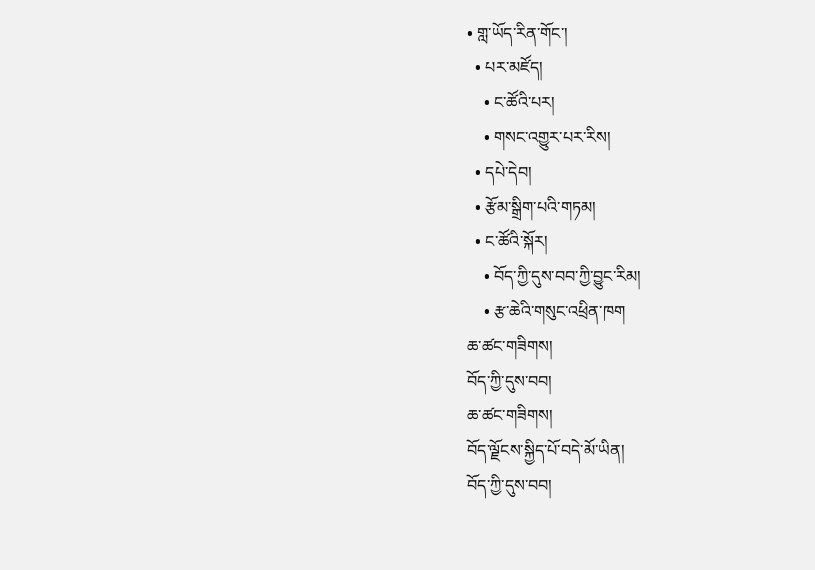• གླ་ཡོད་རིན་གོང་།
  • པར་མཛོད།
    • ང་ཚོའི་པར།
    • གསང་འགྱུར་པར་རིས།
  • དཔེ་དེབ།
  • རྩོམ་སྒྲིག་པའི་གཏམ།
  • ང་ཚོའི་སྐོར།
    • བོད་ཀྱི་དུས་བབ་ཀྱི་བྱུང་རིམ།
    • རྩ་ཆེའི་གསུང་འཕྲིན་ཁག
ཆ་ཚང་གཟིགས།
བོད་ཀྱི་དུས་བབ།
ཆ་ཚང་གཟིགས།
བོད་ལྗོངས་སྐྱིད་པོ་བདེ་མོ་ཡིན།
བོད་ཀྱི་དུས་བབ།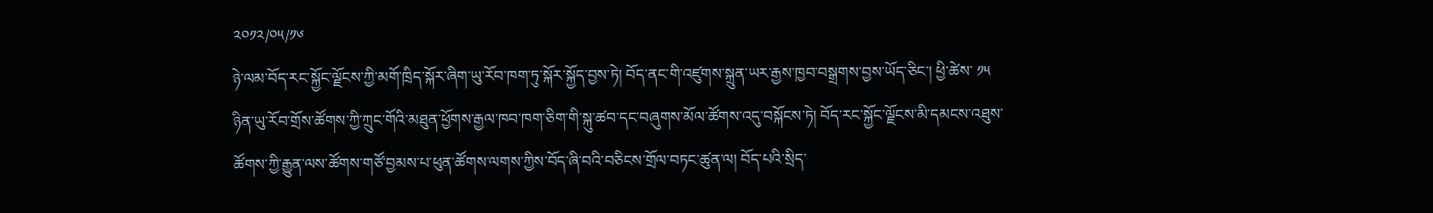༢༠༡༢/༠༥/༡༦
ཉེ་ལམ་བོད་རང་སྐྱོང་ལྗོངས་ཀྱི་མགོ་ཁྲིད་སྐོར་ཞིག་ཡུ་རོབ་ཁག་ཏུ་སྐོར་སྐྱོད་བྱས་ཏེ། བོད་ནང་གི་འཛུགས་སྐྲུན་ཡར་རྒྱས་ཁྱབ་བསྒྲགས་བྱས་ཡོད་ཅིང་། ཕྱི་ཚེས་ ༡༥ ཉིན་ཡུ་རོབ་གྲོས་ཚོགས་ཀྱི་ཀྲུང་གོའི་མཐུན་ཕྱོགས་རྒྱལ་ཁབ་ཁག་ཅིག་གི་སྐུ་ཚབ་དང་བཞུགས་མོལ་ཚོགས་འདུ་བསྐོངས་ཏེ། བོད་རང་སྐྱོང་ལྗོངས་མི་དམངས་འཐུས་ཚོགས་ཀྱི་རྒྱུན་ལས་ཚོགས་གཙོ་བྱམས་པ་ཕུན་ཚོགས་ལགས་ཀྱིས་བོད་ཞི་བའི་བཅིངས་གྲོལ་བཏང་ཚུན་ལ། བོད་པའི་སྲིད་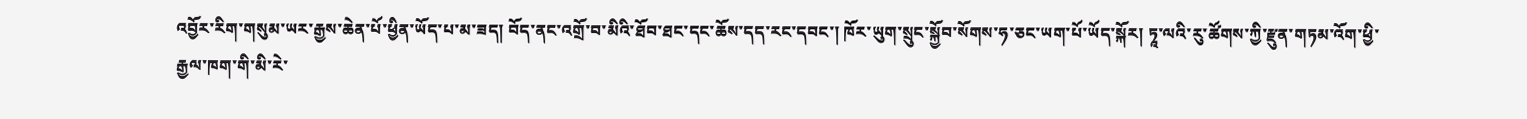འབྱོར་རིག་གསུམ་ཡར་རྒྱས་ཆེན་པོ་ཕྱིན་ཡོད་པ་མ་ཟད། བོད་ནང་འགྲོ་བ་མིའི་ཐོབ་ཐང་དང་ཆོས་དད་རང་དབང་། ཁོར་ཡུག་སྲུང་སྐྱོབ་སོགས་ཧ་ཅང་ཡག་པོ་ཡོད་སྐོར། ཏཱ་ལའི་རུ་ཚོགས་ཀྱི་རྫུན་གཏམ་འོག་ཕྱི་རྒྱལ་ཁག་གི་མི་རེ་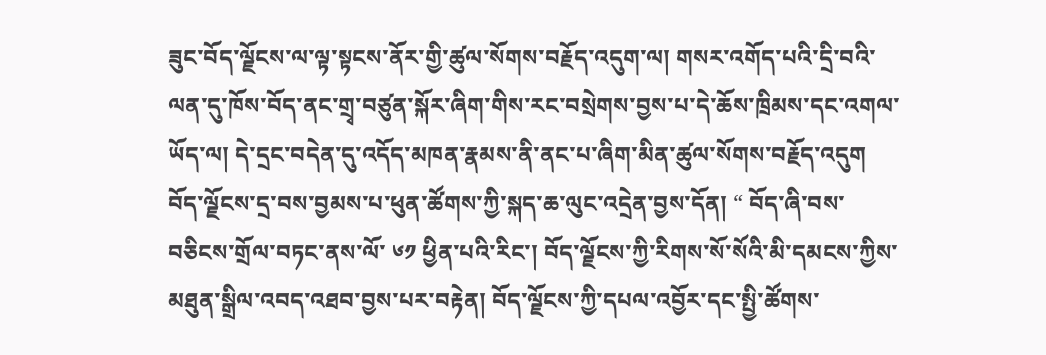ཟུང་བོད་ལྗོངས་ལ་ལྟ་སྟངས་ནོར་གྱི་ཚུལ་སོགས་བརྗོད་འདུག་ལ། གསར་འགོད་པའི་དྲི་བའི་ལན་དུ་ཁོས་བོད་ནང་གྲྭ་བཙུན་སྐོར་ཞིག་གིས་རང་བསྲེགས་བྱས་པ་དེ་ཆོས་ཁྲིམས་དང་འགལ་ཡོད་ལ། དེ་དྲང་བདེན་དུ་འདོད་མཁན་རྣམས་ནི་ནང་པ་ཞིག་མིན་ཚུལ་སོགས་བརྗོད་འདུག
བོད་ལྗོངས་དྲ་བས་བྱམས་པ་ཕུན་ཚོགས་ཀྱི་སྐད་ཆ་ལུང་འདྲེན་བྱས་དོན། “ བོད་ཞི་བས་བཅིངས་གྲོལ་བཏང་ནས་ལོ་ ༦༡ ཕྱིན་པའི་རིང་། བོད་ལྗོངས་ཀྱི་རིགས་སོ་སོའི་མི་དམངས་ཀྱིས་མཐུན་སྒྲིལ་འབད་འཐབ་བྱས་པར་བརྟེན། བོད་ལྗོངས་ཀྱི་དཔལ་འབྱོར་དང་སྤྱི་ཚོགས་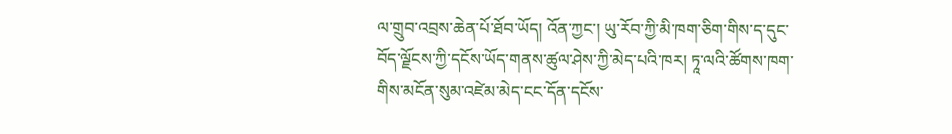ལ་གྲུབ་འབྲས་ཆེན་པོ་ཐོབ་ཡོད། འོན་ཀྱང་། ཡུ་རོབ་ཀྱི་མི་ཁག་ཅིག་གིས་ད་དུང་བོད་ལྗོངས་ཀྱི་དངོས་ཡོད་གནས་ཚུལ་ཤེས་ཀྱི་མེད་པའི་ཁར། ཏཱ་ལའི་ཚོགས་ཁག་གིས་མངོན་སུམ་འཛེམ་མེད་ངང་དོན་དངོས་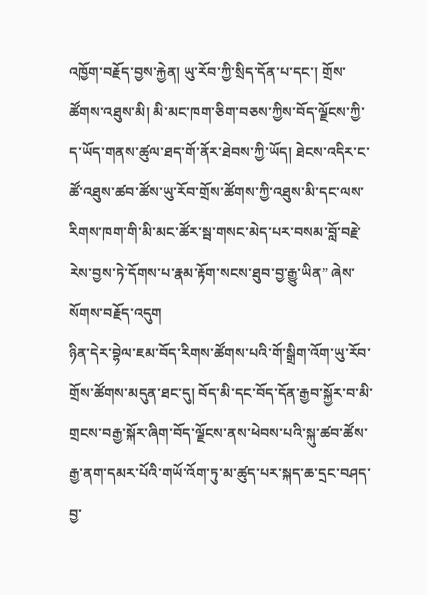འཁྱོག་བརྗོད་བྱས་རྐྱེན། ཡུ་རོབ་ཀྱི་སྲིད་དོན་པ་དང་། གྲོས་ཚོགས་འཐུས་མི། མི་མང་ཁག་ཅིག་བཅས་ཀྱིས་བོད་ལྗོངས་ཀྱི་ད་ཡོད་གནས་ཚུལ་ཐད་གོ་ནོར་ཐེབས་ཀྱི་ཡོད། ཐེངས་འདིར་ང་ཚོ་འཐུས་ཚབ་ཚོས་ཡུ་རོབ་གྲོས་ཚོགས་ཀྱི་འཐུས་མི་དང་ལས་རིགས་ཁག་གི་མི་མང་ཚོར་སྦ་གསང་མེད་པར་བསམ་བློ་བརྗེ་རེས་བྱས་ཏེ་དོགས་པ་རྣམ་རྟོག་སངས་ཐུབ་བྱ་རྒྱུ་ཡིན” ཞེས་སོགས་བརྗོད་འདུག
ཉིན་དེར་བྷེལ་ཇམ་བོད་རིགས་ཚོགས་པའི་གོ་སྒྲིག་འོག་ཡུ་རོབ་གྲོས་ཚོགས་མདུན་ཐང་དུ། བོད་མི་དང་བོད་དོན་རྒྱབ་སྐྱོར་བ་མི་གྲངས་བརྒྱ་སྐོར་ཞིག་བོད་ལྗོངས་ནས་ཕེབས་པའི་སྐུ་ཚབ་ཚོས་རྒྱ་ནག་དམར་པོའི་གཡོ་འོག་ཏུ་མ་ཚུད་པར་སྐད་ཆ་དྲང་བཤད་བྱ་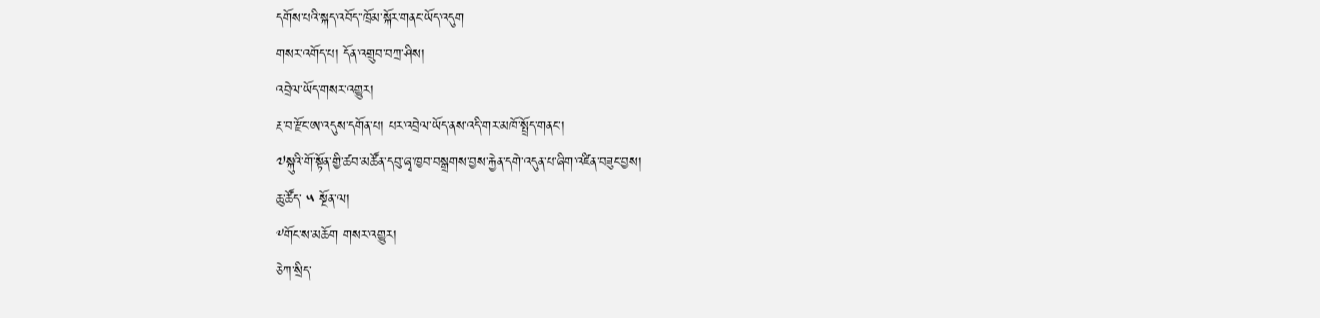དགོས་པའི་སྐད་འབོད་་ཁྲོམ་སྐོར་གནང་ཡོད་འདུག
གསར་འགོད་པ། དོན་འགྲུབ་བཀྲ་ཤིས།
འབྲེལ་ཡོད་གསར་འགྱུར།
རྔ་བ་རྫོང་ཨ་འདུས་དགོན་པ། པར་འབྲེལ་ཡོད་ནས་འདི་གར་མཁོ་སྤྲོད་གནང་།
༧སྐུའི་གོ་སྟོན་གྱི་ཚབ་མཚོན་དབུ་ཞྭ་ཁྱབ་བསྒྲགས་བྱས་རྐྱེན་དགེ་འདུན་པ་ཞིག་འཛིན་བཟུང་བྱས།
ཆུ་ཚོད་ ༥ སྔོན་ལ།
༸གོང་ས་མཆོག གསར་འགྱུར།
ཅེཀ་སྲིད་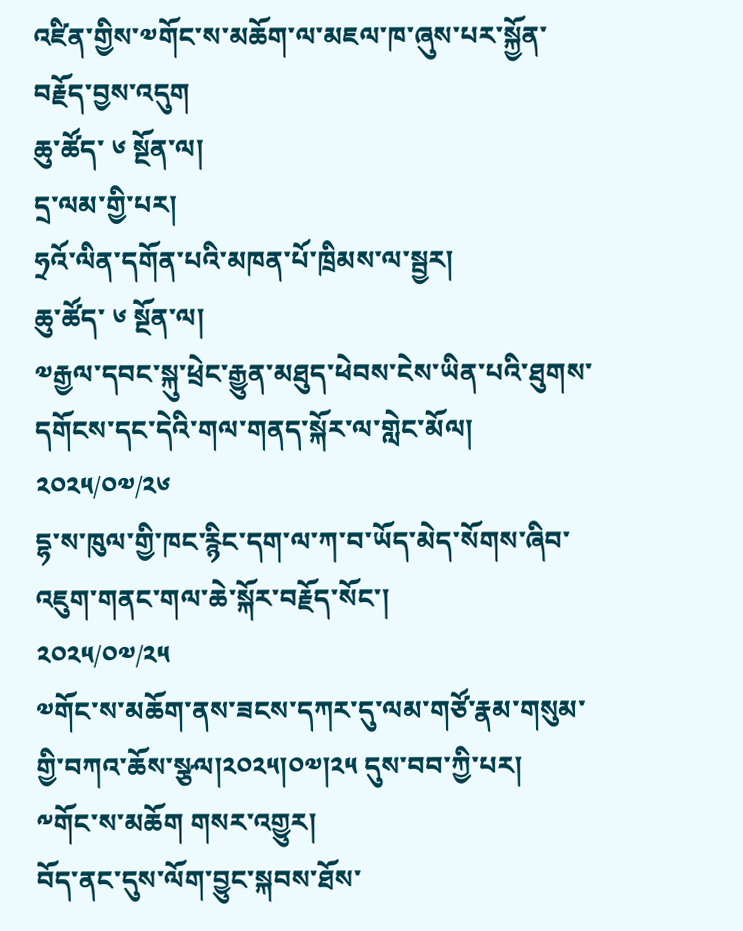འཛིན་གྱིས་༧གོང་ས་མཆོག་ལ་མཇལ་ཁ་ཞུས་པར་སྐྱོན་བརྗོད་བྱས་འདུག
ཆུ་ཚོད་ ༦ སྔོན་ལ།
དྲ་ལམ་གྱི་པར།
ཧྲའོ་ལིན་དགོན་པའི་མཁན་པོ་ཁྲིམས་ལ་སྦྱར།
ཆུ་ཚོད་ ༦ སྔོན་ལ།
༧རྒྱལ་དབང་སྐུ་ཕྲེང་རྒྱུན་མཐུད་ཕེབས་ངེས་ཡིན་པའི་ཐུགས་དགོངས་དང་དེའི་གལ་གནད་སྐོར་ལ་གླེང་མོལ།
༢༠༢༥/༠༧/༢༦
དྷ་ས་ཁུལ་གྱི་ཁང་རྙིང་དག་ལ་ཀ་བ་ཡོད་མེད་སོགས་ཞིབ་འཇུག་གནང་གལ་ཆེ་སྐོར་བརྗོད་སོང་།
༢༠༢༥/༠༧/༢༥
༧གོང་ས་མཆོག་ནས་ཟངས་དཀར་དུ་ལམ་གཙོ་རྣམ་གསུམ་གྱི་བཀའ་ཆོས་སྩལ།༢༠༢༥།༠༧།༢༥ དུས་བབ་ཀྱི་པར།
༸གོང་ས་མཆོག གསར་འགྱུར།
བོད་ནང་དུས་ལོག་བྱུང་སྐབས་ཐོས་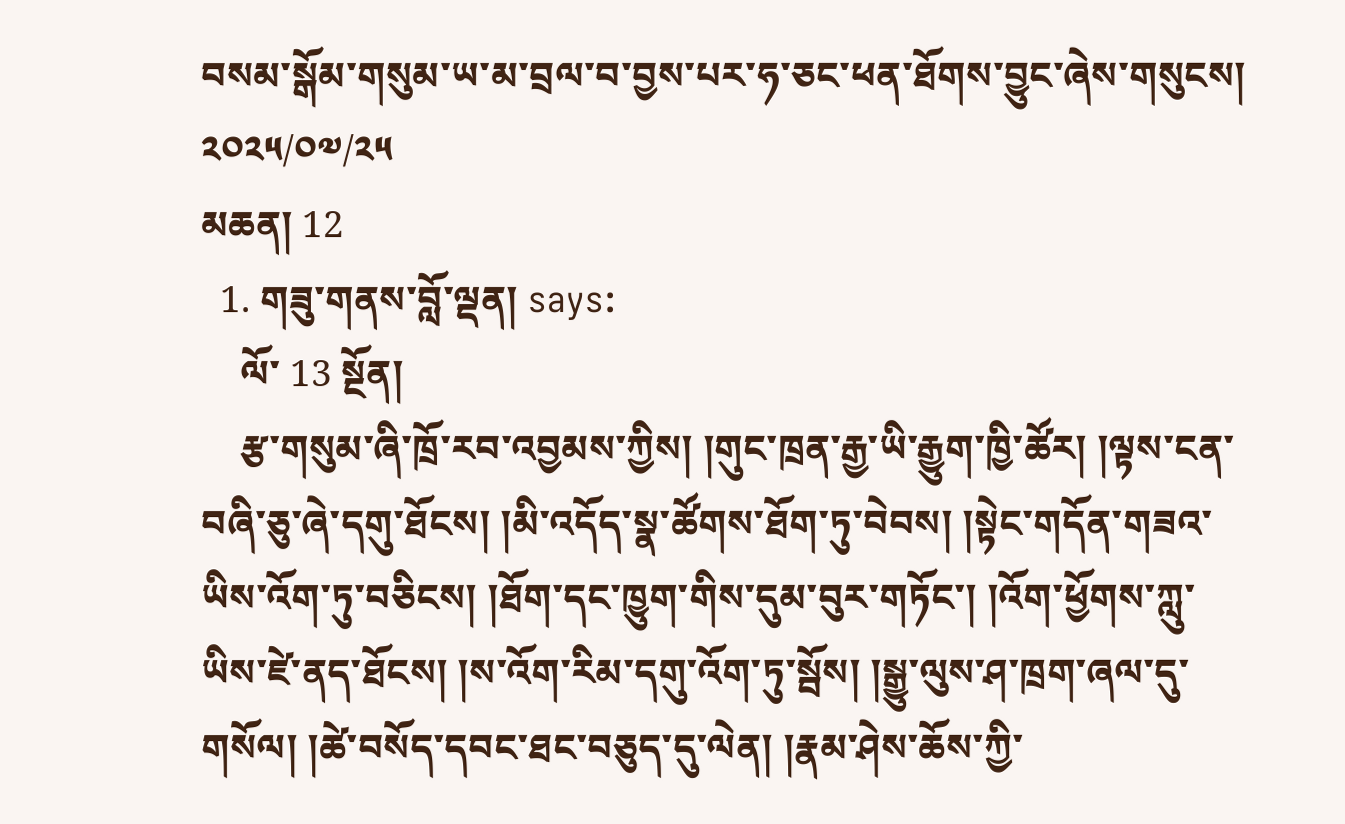བསམ་སྒོམ་གསུམ་ཡ་མ་བྲལ་བ་བྱས་པར་ཧ་ཅང་ཕན་ཐོགས་བྱུང་ཞེས་གསུངས།
༢༠༢༥/༠༧/༢༥
མཆན། 12
  1. གཟུ་གནས་བློ་ལྡན། says:
    ལོ་ 13 སྔོན།
    རྩ་གསུམ་ཞི་ཁྲོ་རབ་འབྱམས་ཀྱིས། །གུང་ཁྲན་རྒྱ་ཡི་རྒྱུག་ཁྱི་ཚོར། །ལྟས་ངན་བཞི་ཅུ་ཞེ་དགུ་ཐོངས། །མི་འདོད་སྣ་ཚོགས་ཐོག་ཏུ་བེབས། །སྟེང་གདོན་གཟའ་ཡིས་འོག་ཏུ་བཅིངས། །ཐོག་དང་ཁྱུག་གིས་དུམ་བུར་གཏོང་། །འོག་ཕྱོགས་ཀླུ་ཡིས་ཛེ་ནད་ཐོངས། །ས་འོག་རིམ་དགུ་འོག་ཏུ་སྦོས། །སྒྱུ་ལུས་ཤ་ཁྲག་ཞལ་དུ་གསོལ། །ཚེ་བསོད་དབང་ཐང་བཅུད་དུ་ལེན། །རྣམ་ཤེས་ཆོས་ཀྱི་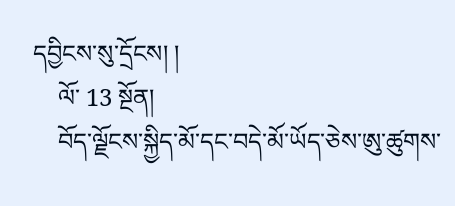དབྱིངས་སུ་དྲོངས། །
    ལོ་ 13 སྔོན།
    བོད་ལྗོངས་སྐྱིད་མོ་དང་བདེ་མོ་ཡོད་ཅེས་ཨུ་ཚུགས་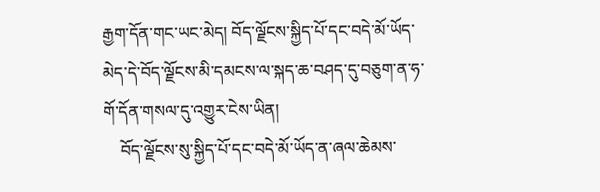རྒྱག་དོན་གང་ཡང་མེད། བོད་ལྗོངས་སྐྱིད་པོ་དང་བདེ་མོ་ཡོད་མེད་དེ་བོད་ལྗོངས་མི་དམངས་ལ་སྐད་ཆ་བཤད་དུ་བཅུག་ན་ཧ་གོ་དོན་གསལ་དུ་འགྱུར་ངེས་ཡིན།
    བོད་ལྗོངས་སུ་སྐྱིད་པོ་དང་བདེ་མོ་ཡོད་ན་ཞལ་ཆེམས་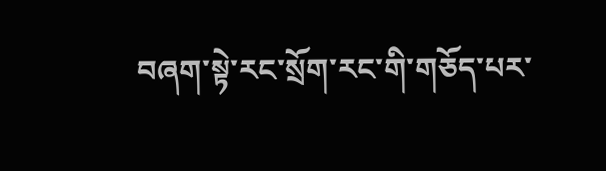བཞག་སྟེ་རང་སྲོག་རང་གི་གཅོད་པར་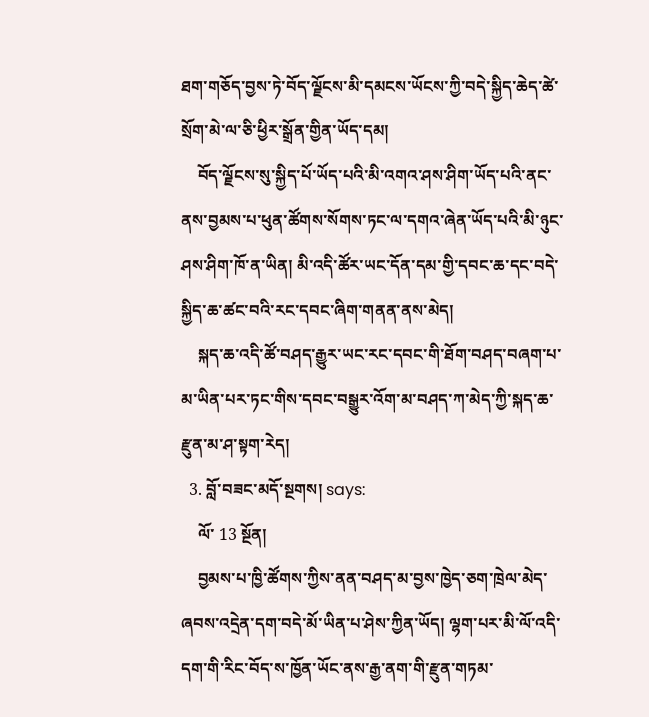ཐག་གཅོད་བྱས་ཏེ་བོད་ལྗོངས་མི་དམངས་ཡོངས་ཀྱི་བདེ་སྐྱིད་ཆེད་ཚེ་སྲོག་མེ་ལ་ཅི་ཕྱིར་སྒྲོན་གྱིན་ཡོད་དམ།
    བོད་ལྗོངས་སུ་སྐྱིད་པོ་ཡོད་པའི་མི་འགའ་ཤས་ཤིག་ཡོད་པའི་ནང་ནས་བྱམས་པ་ཕུན་ཚོགས་སོགས་ཏང་ལ་དགའ་ཞེན་ཡོད་པའི་མི་ཉུང་ཤས་ཤིག་ཁོ་ན་ཡིན། མི་འདི་ཚོར་ཡང་དོན་དམ་གྱི་དབང་ཆ་དང་བདེ་སྐྱིད་ཆ་ཚང་བའི་རང་དབང་ཞིག་གནན་ནས་མེད།
    སྐད་ཆ་འདི་ཚོ་བཤད་རྒྱུར་ཡང་རང་དབང་གི་ཐོག་བཤད་བཞག་པ་མ་ཡིན་པར་ཏང་གིས་དབང་བསྒྱུར་འོག་མ་བཤད་ཀ་མེད་ཀྱི་སྐད་ཆ་རྫུན་མ་ཤ་སྟག་རེད།
  3. བློ་བཟང་མདོ་སྔགས། says:
    ལོ་ 13 སྔོན།
    བྱམས་པ་ཁྱི་ཚོགས་ཀྱིས་ནན་བཤད་མ་བྱས་ཁྱེད་ཅག་ཁྲེལ་མེད་ཞབས་འདྲེན་དག་བདེ་མོ་ཡིན་པ་ཤེས་ཀྱིན་ཡོད། ལྷག་པར་མི་ལོ་འདི་དག་གི་རིང་བོད་ས་ཁྱོན་ཡོང་ནས་རྒྱ་ནག་གི་རྫུན་གཏམ་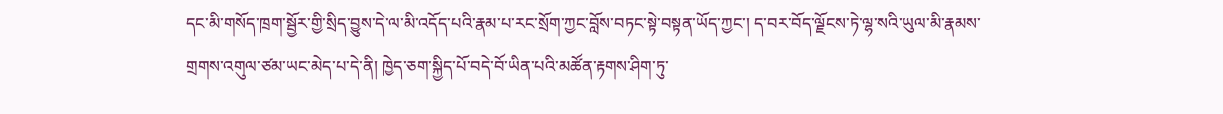དང་མི་གསོད་ཁྲག་སྦྱོར་གྱི་སྲིད་བྱུས་དེ་ལ་མི་འདོད་པའི་རྣམ་པ་རང་སྲོག་ཀྱང་བློས་བཏང་སྟེ་བསྟན་ཡོད་ཀྱང་། ད་བར་བོད་ལྗོངས་ཏེ་ལྷ་སའི་ཡུལ་མི་རྣམས་གྲགས་འགུལ་ཙམ་ཡང་མེད་པ་དེ་ནི། ཁྱེད་ཅག་སྐྱིད་པོ་བདེ་བོ་ཡིན་པའི་མཚོན་རྟགས་ཤིག་ཏུ་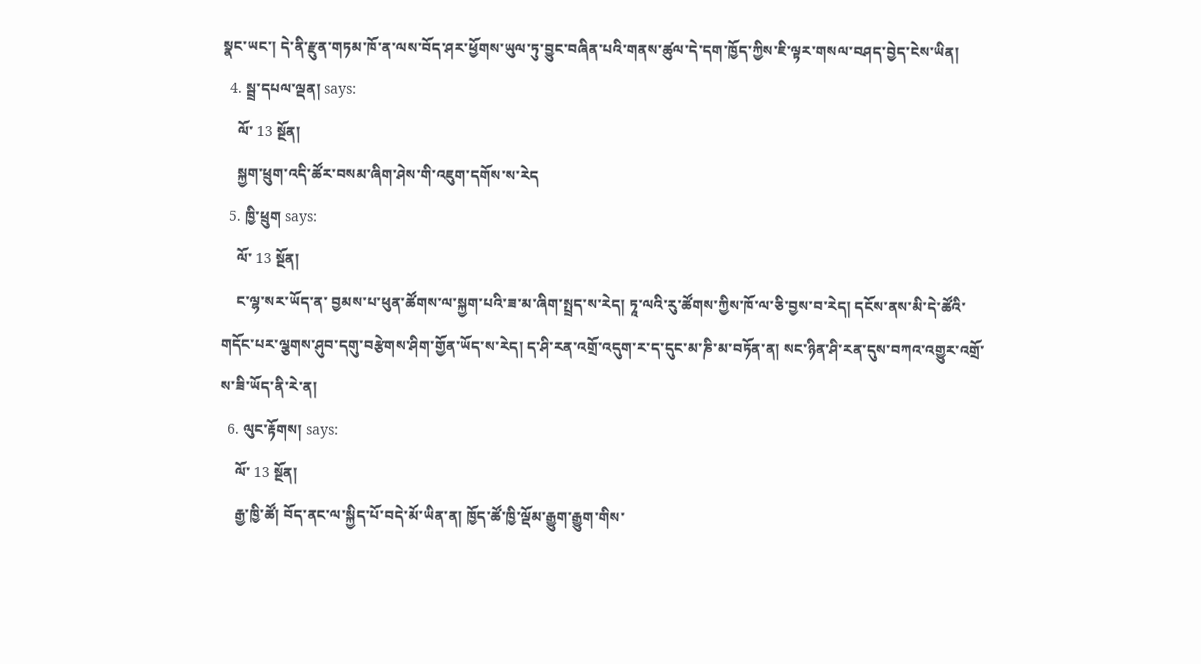སྣང་ཡང་། དེ་ནི་རྫུན་གཏམ་ཁོ་ན་ལས་བོད་ཤར་ཕྱོགས་ཡུལ་ཏུ་བྱུང་བཞིན་པའི་གནས་ཚུལ་དེ་དག་ཁྱོད་ཀྱིས་ཇི་ལྟར་གསལ་བཤད་བྱེད་ངེས་ཡིན།
  4. སྦྲ་དཔལ་ལྡན། says:
    ལོ་ 13 སྔོན།
    སྐྱག་ཕྲུག་འདི་ཚོར་བསམ་ཞིག་ཤེས་གི་འཇུག་དགོས་ས་རེད
  5. ཁྱི་ཕྲུག says:
    ལོ་ 13 སྔོན།
    ང་ལྷ་སར་ཡོད་ན་ བྱམས་པ་ཕུན་ཚོགས་ལ་སྐྱག་པའི་ཟ་མ་ཞིག་སྤྲད་ས་རེད། ཏཱ་ལའི་རུ་ཚོགས་ཀྱིས་ཁོ་ལ་ཅི་བྱས་བ་རེད། དངོས་ནས་མི་དེ་ཚོའི་གདོང་པར་ལྕགས་ཤུབ་དགུ་བརྩེགས་ཤིག་གྱོན་ཡོད་ས་རེད། ད་ཤི་རན་འགྲོ་འདུག་ར་ད་དུང་མ་ཎི་མ་བཏོན་ན། སང་ཉིན་ཤི་རན་དུས་བཀའ་འགྱུར་འགྲོ་ས་ཟི་ཡོད་ནི་རེ་ན།
  6. ལུང་རྟོགས། says:
    ལོ་ 13 སྔོན།
    རྒྱ་ཁྱི་ཚོ། བོད་ནང་ལ་སྐྱིད་པོ་བདེ་མོ་ཡིན་ན། ཁྱོད་ཚོ་ཁྱི་ལྡོམ་རྒྱུག་རྒྱུག་གིས་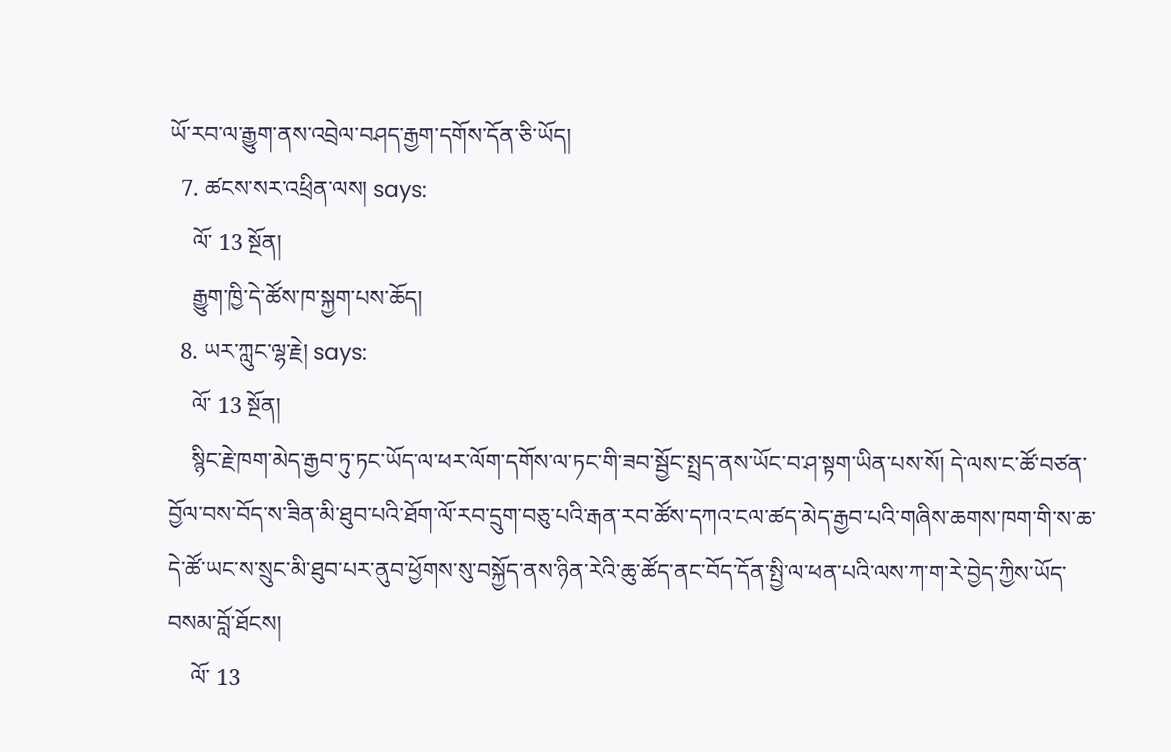ཡོ་རབ་ལ་རྒྱུག་ནས་འབྲེལ་བཤད་རྒྱག་དགོས་དོན་ཅི་ཡོད།
  7. ཚངས་སར་འཕྲིན་ལས། says:
    ལོ་ 13 སྔོན།
    རྒྱུག་ཁྱི་དེ་ཚོས་ཁ་སྐྱག་པས་ཆོད།
  8. ཡར་ཀླུང་ལྷ་རྗེ། says:
    ལོ་ 13 སྔོན།
    སྙིང་རྗེ་ཁག་མེད་རྒྱབ་ཏུ་ཏང་ཡོད་ལ་ཕར་ལོག་དགོས་ལ་ཏང་གི་ཟབ་སྦྱོང་སྤྲད་ནས་ཡོང་བ་ཤ་སྟག་ཡིན་པས་སོ། དེ་ལས་ང་ཚོ་བཙན་བྱོལ་བས་བོད་ས་ཟིན་མི་ཐུབ་པའི་ཐོག་ལོ་རབ་དྲུག་བཅུ་པའི་རྒན་རབ་ཚོས་དཀའ་ངལ་ཚད་མེད་རྒྱབ་པའི་གཞིས་ཆགས་ཁག་གི་ས་ཆ་དེ་ཚོ་ཡང་ས་སྲུང་མི་ཐུབ་པར་ནུབ་ཕྱོགས་སུ་བསྐྱོད་ནས་ཉིན་རེའི་ཆུ་ཚོད་ནང་བོད་དོན་སྤྱི་ལ་ཕན་པའི་ལས་ཀ་ག་རེ་བྱེད་ཀྱིས་ཡོད་བསམ་བློ་ཐོངས།
    ལོ་ 13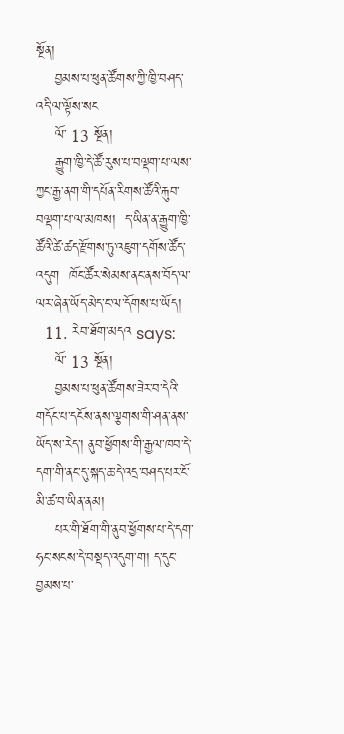སྔོན།
    བྱམས་པ་ཕུན་ཚོགས་ཀྱི་ཁྱི་བཤད་འདི་ལ་ལྟོས་སང
    ལོ་ 13 སྔོན།
    རྒྱུག་ཁྱི་དེ་ཚོ་རུས་པ་བལྡག་པ་ལས་ཀྱང་རྒྱ་ནག་གི་དཔོན་རིགས་ཚོའི་རྐུབ་བལྡག་པ་ལ་མཁས།  ད་ཡིན་ན་རྒྱུག་ཁྱི་ཚོའི་ཚེ་ཚད་རྫོགས་ཏུ་འཇུག་དགོས་ཚོད་འདུག  ཁོང་ཚོར་སེམས་ནང་ནས་བོད་ལ་ལར་ཞེན་ཡོད་མེད་ང་ལ་དོགས་པ་ཡོད།
  11. རེབ་ཐོག་མདའ says:
    ལོ་ 13 སྔོན།
    བྱམས་པ་ཕུན་ཚོགས་ཟེར་བ་དེའི་གདོང་པ་དངོས་ནས་ལྕགས་གི་ཤན་ནས་ཡོད་ས་རེད་། ནུབ་ཕྱོགས་གི་རྒྱལ་ཁབ་དེ་དག་གི་ནང་དུ་སྐད་ཆ་དེ་འདྲ་བཤད་པར་ངོ་མི་ཚ་བ་ཡིན་ནམ།
    པར་གི་ཐོག་གི་ནུབ་ཕྱོགས་པ་དེ་དག་ཧང་སངས་དེ་བསྡད་འདུག་ག། ད་དུང་བྱམས་པ་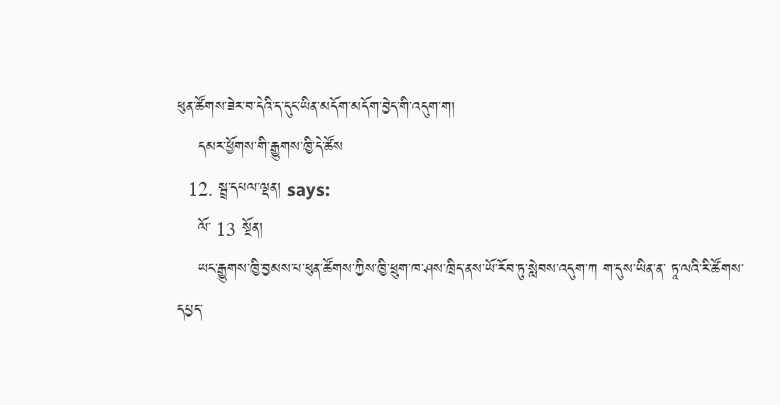ཕུན་ཚོགས་ཟེར་བ་དེའི་ད་དུང་ཡིན་མདོག་མདོག་བྱེད་གི་འདུག་ག།
    དམར་ཕྱོགས་གི་རྒྱུགས་ཁྱི་དེ་ཚོས
  12. སྦྲ་དཔལ་ལྡན། says:
    ལོ་ 13 སྔོན།
    ཡང་རྒྱུགས་ཁྱི་བྱམས་པ་ཕུན་ཚོགས་ཀྱིས་ཁྱི་ཕྲུག་ཁ་ཤས་ཁྲིད་ནས་ཡོ་རོབ་ཏུ་སླེབས་འདུག་ཀ ག་དུས་ཡིན་ན་ ཏཱ་ལའི་རི་ཚོགས་
དཔྱད་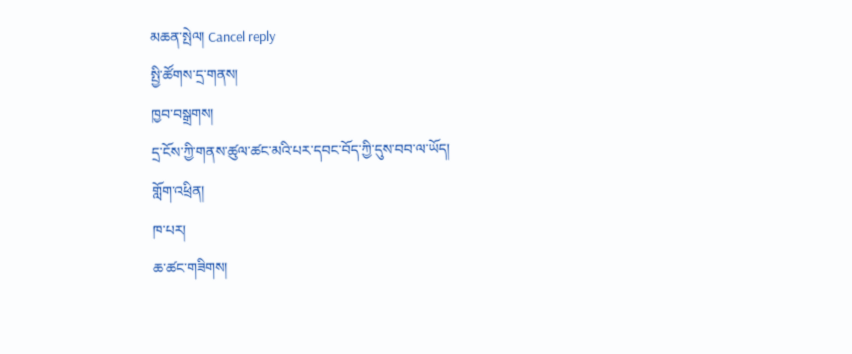མཆན་སྤེལ། Cancel reply
སྤྱི་ཚོགས་དྲ་གནས།
ཁྱབ་བསྒྲགས།
དྲ་ངོས་ཀྱི་གནས་ཚུལ་ཚང་མའི་པར་དབང་བོད་ཀྱི་དུས་བབ་ལ་ཡོད།
གློག་འཕྲིན།
ཁ་པར།
ཆ་ཚང་གཟིགས།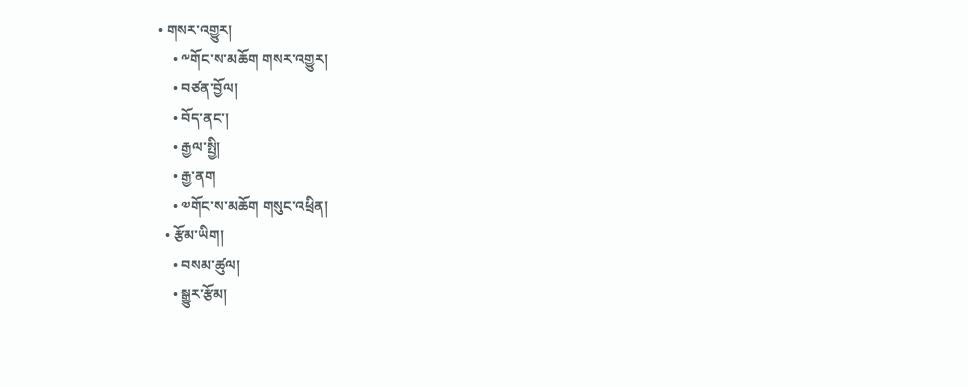• གསར་འགྱུར།
    • ༸གོང་ས་མཆོག གསར་འགྱུར།
    • བཙན་བྱོལ།
    • བོད་ནང་།
    • རྒྱལ་སྤྱི།
    • རྒྱ་ནག
    • ༧གོང་ས་མཆོག གསུང་འཕྲིན།
  • རྩོམ་ཡིག།
    • བསམ་ཚུལ།
    • སྒྱུར་རྩོམ།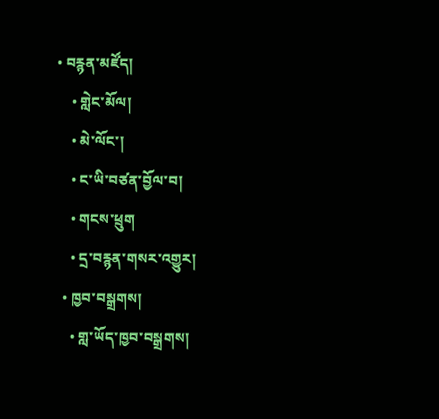• བརྙན་མཛོད།
    • གླེང་མོལ།
    • མེ་ལོང་།
    • ང་ཡི་བཙན་བྱོལ་བ།
    • གངས་ཕྲུག
    • དྲ་བརྙན་གསར་འགྱུར།
  • ཁྱབ་བསྒྲགས།
    • གླ་ཡོད་ཁྱབ་བསྒྲགས།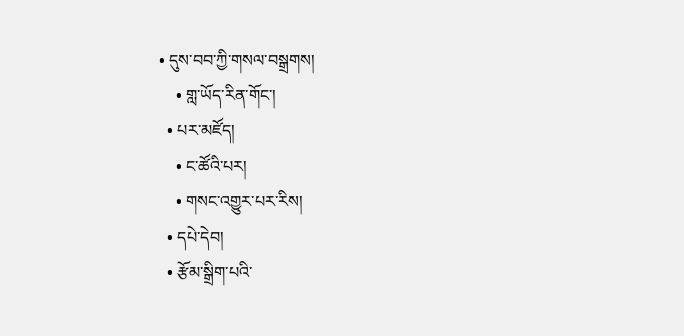• དུས་བབ་ཀྱི་གསལ་བསྒྲགས།
    • གླ་ཡོད་རིན་གོང་།
  • པར་མཛོད།
    • ང་ཚོའི་པར།
    • གསང་འགྱུར་པར་རིས།
  • དཔེ་དེབ།
  • རྩོམ་སྒྲིག་པའི་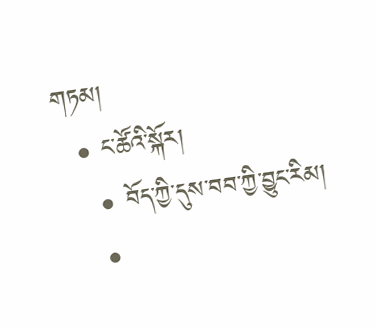གཏམ།
  • ང་ཚོའི་སྐོར།
    • བོད་ཀྱི་དུས་བབ་ཀྱི་བྱུང་རིམ།
    •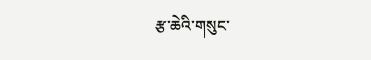རྩ་ཆེའི་གསུང་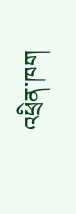འཕྲིན་ཁག